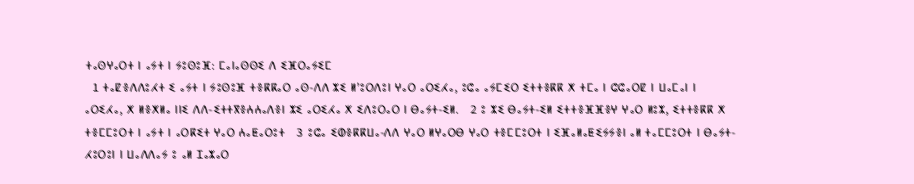ⵜⴰⵙⵖⴰⵔⵜ ⵏ ⴰⵢⵜ ⵏ ⵢⵓⵙⵓⴼ: ⵎⴰⵏⴰⵙⵙⵉ ⴷ ⵉⴼⵔⴰⵢⵉⵎ
  1 ⵜⴰⵇⴻⴷⴷⵓⵃⵜ ⵉ ⴰⵢⵜ ⵏ ⵢⵓⵙⵓⴼ ⵜⴻⴽⴽⴰⵔ ⴰⵙ-ⴷⴷ ⵣⵉ ⵍ’ⵓⵔⴷⵓⵏ ⵖⴰⵔ ⴰⵔⵉⵃⴰ, ⵓⵛⴰ ⴰⵢⵎⵉⵔ ⵉⵜⵜⴻⴽⴽ ⵅ ⵜⵎⴰ ⵏ ⵛⵛⴰⵔⵇ ⵏ ⵡⴰⵎⴰⵏ ⵏ ⴰⵔⵉⵃⴰ, ⵅ ⵍⴻⵅⵍⴰ ⵏⵏⵉ ⴷⴷ-ⵉⵜⵜⴳⴻⵄⵄⴰⴷⴻⵏ ⵣⵉ ⴰⵔⵉⵃⴰ ⵅ ⵉⴷⵓⵔⴰⵔ ⵏ ⴱⴰⵢⵜ-ⵉⵍ.   2 ⵓ ⵣⵉ ⴱⴰⵢⵜ-ⵉⵍ ⵉⵜⵜⴻⴼⴼⴻⵖ ⵖⴰⵔ ⵍⵓⵣ, ⵉⵜⵜⴻⴽⴽ ⵅ ⵜⴻⵎⵎⵓⵔⵜ ⵏ ⴰⵢⵜ ⵏ ⴰⵔⴽⵉⵜ ⵖⴰⵔ ⵄⴰⵟⴰⵔⵓⵜ   3 ⵓⵛⴰ ⵉⵀⴻⴽⴽⵡⴰ-ⴷⴷ ⵖⴰⵔ ⵍⵖⴰⵔⴱ ⵖⴰⵔ ⵜⴻⵎⵎⵓⵔⵜ ⵏ ⵉⴼⴰⵍⴰⵟⵉⵢⵢⴻⵏ ⴰⵍ ⵜⴰⵎⵎⵓⵔⵜ ⵏ ⴱⴰⵢⵜ-ⵃⵓⵔⵓⵏ ⵏ ⵡⴰⴷⴷⴰⵢ ⵓ ⴰⵍ ⵊⴰⵣⴰⵔ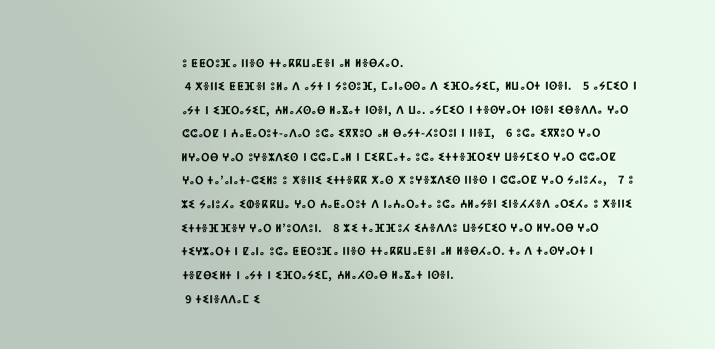ⵓ ⵟⵟⵔⵓⴼⴰ ⵏⵏⴻⵙ ⵜⵜⴰⴽⴽⵡⴰⴹⴻⵏ ⴰⵍ ⵍⴻⴱⵃⴰⵔ.
 4 ⵅⴻⵏⵏⵉ ⵟⵟⴼⴻⵏ ⵓⵍⴰ ⴷ ⴰⵢⵜ ⵏ ⵢⵓⵙⵓⴼ, ⵎⴰⵏⴰⵙⵙⴰ ⴷ ⵉⴼⵔⴰⵢⵉⵎ, ⵍⵡⴰⵔⵜ ⵏⵙⴻⵏ.   5 ⴰⵢⵎⵉⵔ ⵏ ⴰⵢⵜ ⵏ ⵉⴼⵔⴰⵢⵉⵎ, ⵄⵍⴰⵃⵙⴰⴱ ⵍⴰⴵⴰⵜ ⵏⵙⴻⵏ, ⴷ ⵡⴰ. ⴰⵢⵎⵉⵔ ⵏ ⵜⴻⵙⵖⴰⵔⵜ ⵏⵙⴻⵏ ⵉⴱⴻⴷⴷⴰ ⵖⴰⵔ ⵛⵛⴰⵔⵇ ⵏ ⵄⴰⵟⴰⵔⵓⵜ-ⴰⴷⴰⵔ ⵓⵛⴰ ⵉⴳⴳⵓⵔ ⴰⵍ ⴱⴰⵢⵜ-ⵃⵓⵔⵓⵏ ⵏ ⵏⵏⴻⵊ,   6 ⵓⵛⴰ ⵉⴳⴳⵓⵔ ⵖⴰⵔ ⵍⵖⴰⵔⴱ ⵖⴰⵔ ⵓⵖⴻⵣⴷⵉⵙ ⵏ ⵛⵛⴰⵎⴰⵍ ⵏ ⵎⵉⴽⵎⴰⵜⴰ ⵓⵛⴰ ⵉⵜⵜⴻⴼⵔⵉⵖ ⵡⴻⵢⵎⵉⵔ ⵖⴰⵔ ⵛⵛⴰⵔⵇ ⵖⴰⵔ ⵜⴰ’ⴰⵏⴰⵜ-ⵛⵉⵍⵓ ⵓ ⵅⴻⵏⵏⵉ ⵉⵜⵜⴻⴽⴽ ⵅⴰⵙ ⵅ ⵓⵖⴻⵣⴷⵉⵙ ⵏⵏⴻⵙ ⵏ ⵛⵛⴰⵔⵇ ⵖⴰⵔ ⵢⴰⵏⵓⵃⴰ,   7 ⵓ ⵣⵉ ⵢⴰⵏⵓⵃⴰ ⵉⵀⴻⴽⴽⵡⴰ ⵖⴰⵔ ⵄⴰⵟⴰⵔⵓⵜ ⴷ ⵏⴰⵄⴰⵔⴰⵜⴰ ⵓⵛⴰ ⵄⵍⴰⵢⴻⵏ ⵉⵏⴻⵃⵃⴻⴷ ⴰⵔⵉⵃⴰ ⵓ ⵅⴻⵏⵏⵉ ⵉⵜⵜⴻⴼⴼⴻⵖ ⵖⴰⵔ ⵍ’ⵓⵔⴷⵓⵏ.   8 ⵣⵉ ⵜⴰⴼⴼⵓⵃ ⵉⵄⴻⴷⴷⵓ ⵡⴻⵢⵎⵉⵔ ⵖⴰⵔ ⵍⵖⴰⵔⴱ ⵖⴰⵔ ⵜⵉⵖⵣⴰⵔⵜ ⵏ ⵇⴰⵏⴰ ⵓⵛⴰ ⵟⵟⵔⵓⴼⴰ ⵏⵏⴻⵙ ⵜⵜⴰⴽⴽⵡⴰⴹⴻⵏ ⴰⵍ ⵍⴻⴱⵃⴰⵔ. ⵜⴰ ⴷ ⵜⴰⵙⵖⴰⵔⵜ ⵏ ⵜⴻⵇⴱⵉⵍⵜ ⵏ ⴰⵢⵜ ⵏ ⵉⴼⵔⴰⵢⵉⵎ, ⵄⵍⴰⵃⵙⴰⴱ ⵍⴰⴵⴰⵜ ⵏⵙⴻⵏ.
 9 ⵜⵉⵏⴻⴷⴷⴰⵎ ⵉ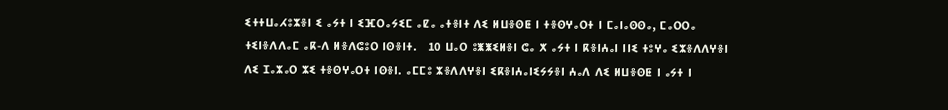ⵉⵜⵜⵡⴰⵃⵓⵣⴻⵏ ⵉ ⴰⵢⵜ ⵏ ⵉⴼⵔⴰⵢⵉⵎ ⴰⵇⴰ ⴰⵜⴻⵏⵜ ⴷⵉ ⵍⵡⴻⵙⵟ ⵏ ⵜⴻⵙⵖⴰⵔⵜ ⵏ ⵎⴰⵏⴰⵙⵙⴰ, ⵎⴰⵔⵔⴰ ⵜⵉⵏⴻⴷⴷⴰⵎ ⴰⴽ-ⴷ ⵍⴻⴷⵛⵓⵔ ⵏⵙⴻⵏⵜ.   10 ⵡⴰⵔ ⵓⵥⵥⵉⵍⴻⵏ ⵛⴰ ⵅ ⴰⵢⵜ ⵏ ⴽⴻⵏⵄⴰⵏ ⵏⵏⵉ ⵜⵓⵖⴰ ⵉⵣⴻⴷⴷⵖⴻⵏ ⴷⵉ ⵊⴰⵣⴰⵔ ⵣⵉ ⵜⴻⵙⵖⴰⵔⵜ ⵏⵙⴻⵏ. ⴰⵎⵎⵓ ⵣⴻⴷⴷⵖⴻⵏ ⵉⴽⴻⵏⵄⴰⵏⵉⵢⵢⴻⵏ ⵄⴰⴷ ⴷⵉ ⵍⵡⴻⵙⵟ ⵏ ⴰⵢⵜ ⵏ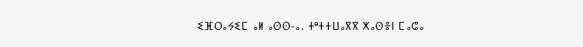ⵉⴼⵔⴰⵢⵉⵎ ⴰⵍ ⴰⵙⵙ-ⴰ. ⵜᵉⵜⵜⵡⴰⴳⴳ ⵅⴰⵙⴻⵏ ⵎⴰⵛⴰ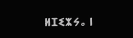ⵍⵊⵉⵣⵢⴰ ⵏ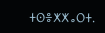ⵜⵙⴻⵅⵅⴰⵔⵜ.